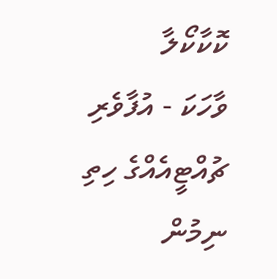ކޮކާކޯލާ
ވާހަކަ - އުފާވެރި ޗުއްޓީއެއްގެ ހިތި ނިމުން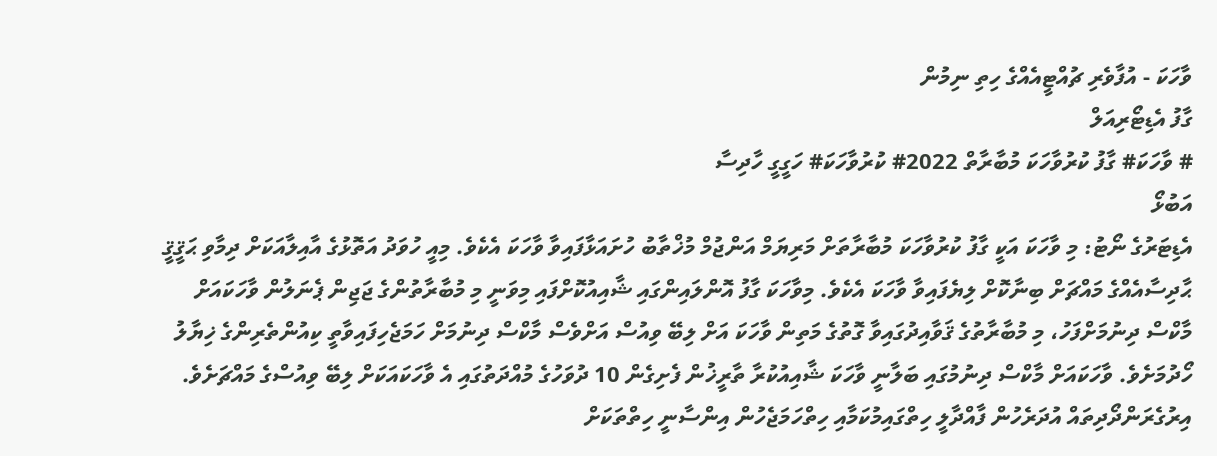ވާހަކަ - އުފާވެރި ޗުއްޓީއެއްގެ ހިތި ނިމުން
ގާފު އެޑިޓޯރިއަލް
# ވާހަކަ# ގާފު ކުރުވާހަކަ މުބާރާތް 2022# ކުރުވާހަކަ# ހަގީގީ ހާދިސާ
އަބުޅޯ
އެޑިޓަރުގެ ނޯޓު: މި ވާހަކަ އަކީ ގާފު ކުރުވާހަކަ މުބާރާތަށް މަރިޔަމް އަންޖުމް މުޚްތާބު ހުށައަޅާފައިވާ ވާހަކަ އެކެވެ. މިއީ ހުވަދު އަތޮޅުގެ އާއިލާއަކަށް ދިމާވި ޙަޤީޤީ ޙާދިސާއެއްގެ މައްޗަށް ބިނާކޮށް ލިޔެފައިވާ ވާހަކަ އެކެވެ. މިވާހަކަ ގާފު އޮންލައިންގައި ޝާއިއުކޮށްފައި މިވަނީ މި މުބާރާތުންގެ ޖަޖިން ޕެނަލުން ވާހަކައަށް މާކްސް ދިނުމަށްފަހު، މި މުބާރާތުގެ ޤަވާއިދުގައިވާ ގޮތުގެ މަތިން ވާހަކަ އަށް ލިބޭ ވިއުސް އަށްވެސް މާކްސް ދިނުމަށް ހަމަޖެހިފައިވާތީ ކިއުންތެރިންގެ ޚިޔާލު ހޯދުމަށެވެ. ވާހަކައަށް މާކްސް ދިނުމުގައި ބަލާނީ ވާހަކަ ޝާއިއުކުރާ ތާރީޚުން ފެށިގެން 10 ދުވަހުގެ މުއްދަތުގައި އެ ވާހަކައަކަށް ލިބޭ ވިއުސްގެ މައްޗަށެވެ.
އިރުގެރަންދޯދިތައް އުދަރެހުން ފާއްދާލީ ހިތްގައިމުކަމާއި ހިތްހަމަޖެހުން އިންސާނީ ހިތްތަކަށް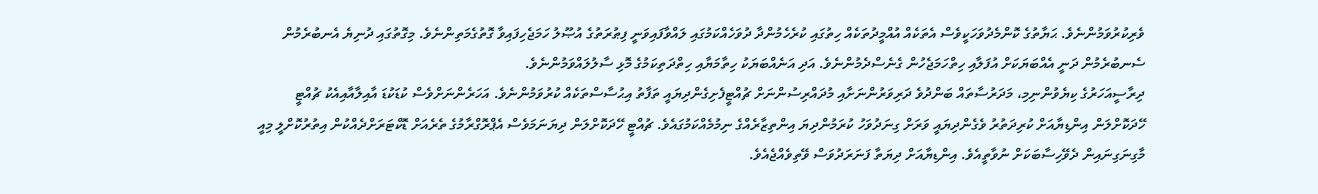ވެރިކުރުވަމުންނެވެ. ޙަޔާތުގެ ކޮންމެދުވަހަކީވެސް އެތަކެއް އުއްމީދުތަކެއް ހިތުގައި ކުރެހެމުންދާ ދުވަހެއްކަމުގައި ލައްވާފައިވަނީ ފިޠުރަތުގެ އުޞޫލު ހަމަޖެހިފައިވާ ގޮތުގެމަތިންނެވެ. މިގޮތުގައި ދުނިޔެ އެނބުރެމުން ސެނބުރެމުން ދަނީ އެއްބަޔަކަށް އުފަލާއި ހިތްހަމަޖެހުން ގެނެސްދެމުންނެވެ. އަދި އަނެއްބަޔަކު ހިތާމަޔާއި ހިތްދަތިކަމުގެ މޮޅި ސާލުލައްވަމުންނެވެ.
ދިރާސީއަހަރުގެ ކިޔެވުންނިމި، މަދަރުސާތައް ބަންދުވެ ދަރިވަރުންނަށާއި މުދައްރިސުންނަށް ޗުއްޓީފެށިގެންދިޔައީ ތަފާތު އިޙުސާސްތަކެއް ކުރުވަމުންނެވެ. އަހަރެންނަށްވެސް ކުޑަކުޑަ އާއިލާއާއިއެކު ޗުއްޓީ ހޭދަކޮށްލަން އިންޑިޔާއަށް ކުރިދަތުރު ވެގެންދިޔައީ ވަރަށް ގިނަދުވަހު ކުރަމުންދިޔަ އިންތިޒާރެއްގެ ނިމުމެއްކަމުގައެވެ. ޗުއްޓީ ހޭދަކޮށްލަން ދިޔަނަމަވެސް އެޕްރޮގްރާމުގެ ތެރެއަށް ޑޮކްޓަރަށްދެއްކުން އިތުރުކޮށްލީ މިއީ މާގިނަގިނައިން ދެވޭހިސާބަކަށް ނުވާތީއެވެ. އިންޑިޔާއަށް ދިޔަތާ ފަނަރަދުވަސް ވޭތިވެއްޖެއެވެ.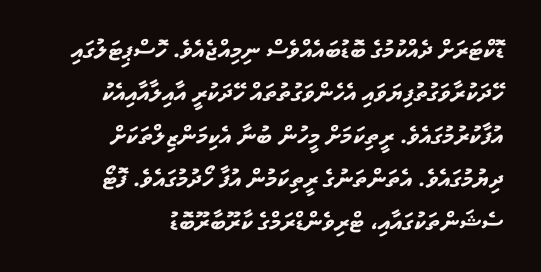ޑޮކްޓަރަށް ދެއްކުމުގެ ބޮޑުބައެއްވެސް ނިމިއްޖެއެވެ. ހޮސްޕިޓަލުގައި ހޭދަކުރާވަގުތުފިޔަވައި އެހެންވަގުތުތައް ހޭދަކުރީ އާއިލާއާއިއެކު އުފާކުރުމުގައެވެ. ރީތިކަމަށް މީހުން ބުނާ އެކިމަންޒިލްތަކަށް ދިޔުމުގައެވެ. އެތަންތަނުގެ ރީތިކަމުން އުފާ ހޯދުމުގައެވެ. ފޮޓޯ ސެޝަންތަކުގައާއި، ޓްރިވެންޑްރަމްގެ ކާރޫބާރޫބޮޑު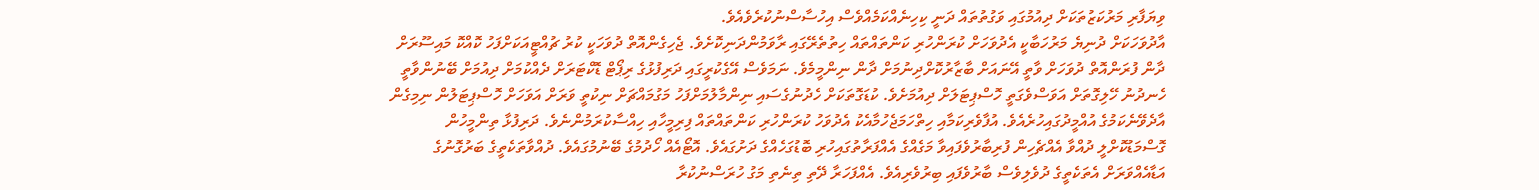ވިޔަފާރި މަރުކަޒުތަކަށް ދިއުމުގައި ވަގުތުތައް ދަނީ ކިހިނެއްކަމެއްވެސް އިހުސާސްނުކުރެވެއެވެ.
އާދުވަހަކަށް ދުނިޔެ މަރުހަބާކީ އެދުވަހަށް ކުރަންހުރި ކަންތައްތައް ހިތުތެރޭގައި ރާވަމުންދަނިކޮށެވެ. ޖެހިގެންއޮތް ދުވަހަކީ ކުރު ޗުއްޓީއަކަށްފަހު ކޮއްކޮ މައިސޫރަށް ދާން ފުރަންއޮތް ދުވަހަށް ވާތީ އޭނައަށް ބާޒާރުކޮށްދިނުމަށް ދާން ނިންމީމެވެ. ނަމަވެސް އޭގެކުރީގައި ދަރިފުޅުގެ ރިޕޯޓް ޑޮކްޓަރަށް ދެއްކުމަށް ދިއުމަށް ބޭނުންވާތީ ހެނދުނު ހޭލިގޮތަށް އަވަސްވެގަތީ ހޮސްޕިޓަލަށް ދިއުމަށެވެ. ކުޑަގޮތަކަށް ހެދުނުގެސައި ނިންމާލުމަށްފަހު މަގުމައްޗަށް ނިކުތީ ވަރަށް އަވަހަށް ހޮސްޕިޓަލުން ނިމިގެން އާދެވޭނެކަމުގެ އުއްމީދުގައިހުރެއެވެ. އުފާވެރިކަމާއި ހިތްހަމަޖެހުމާއެކު އެދުވަހު ކުރަންހުރި ކަންތައްތައް ފިރިމީހާއި ހިއްސާކުރަމުންނެވެ. ދަރިފުޅާ ތިންމީހުން ގޮސްމަޑުކޮށްލީ ދުއްވާ އެއްޗެހިން ފުރިބާރުވެފައިވާ މަގެއްގެ އެއްފަރާތުގައިހުރި ބޮޑުގަހެއްގެ ދަށުގައެވެ. އޮޓޯއެއް ހޯދުމުގެ ބޭނުމުގައެވެ. ދުއްވާތަކެތީގެ ބަރުގޮނުގެ އަޑާއެއްވަރަށް އެތަކެތީގެ ދުވެލިވެސް ބާރުވެފައި ބިރުވެރިއެވެ. އެއްފަހަރާ ދޭތި ތިނެތި މަގު ހުރަސްނުކުރާ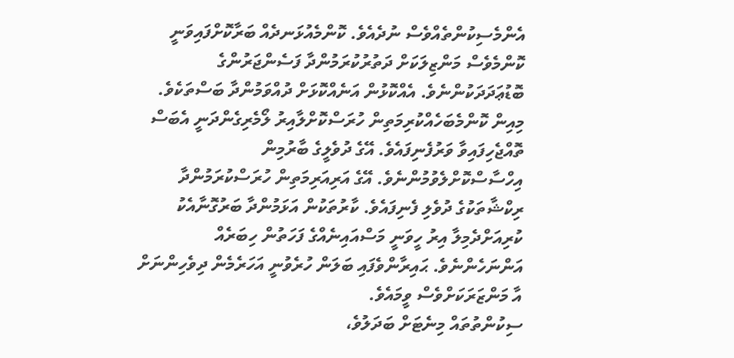އެންމެސިކުންތެއްވެސް ނުދެއެވެ. ކޮންމެއުޅަނދެއް ބަރާކޮށްފައިވަނީ ކޮންމެވެސް މަންޒިލަކަށް ދަތުރުކުރަމުންދާ ފަސެންޖަރުންގެ ބޮޑުޢަދަދަކުންނެވެ. އެއްކޮޅުން އަނެއްކޮޅަށް ދުއްވަމުންދާ ބަސްތަކެވެ. މިއިން ކޮންމެބަހެއްކުރިމަތިން ހުރަސްކޮށްލާއިރު ލޯމެރިގެންދަނީ އެބަސް ތޮއްޖެހިފައިވާ ވަރުފެނިފައެވެ. އޭގެ ދުވެލީގެ ބާރުމިން އިހްސާސްކޮށްލެވުމުންނެވެ. އޭގެ އަރިއަރިމަތިން ހުރަސްކުރަމުންދާ ރިކްޝާތަކުގެ ދުވެލި ފެނިފައެވެ. ކާރުތަކުން އަޅަމުންދާ ބަރުގޮނާއެކު ކުރިއަށްދެމިލާ އިރު ހީވަނީ މަސްއައިނެއްގެ ފަހަތުން ހިބަރެއް އަންނަހެންނެވެ. ޙައިރާންވެފައި ބަލަން ހުރެވުނީ އަހަރެމެން ދިވެހިންނަށް އާ މަންޒަރަކަށްވެސް ވީމައެވެ.
ސިކުންތުތައް މިނެޓަށް ބަދަލުވެ،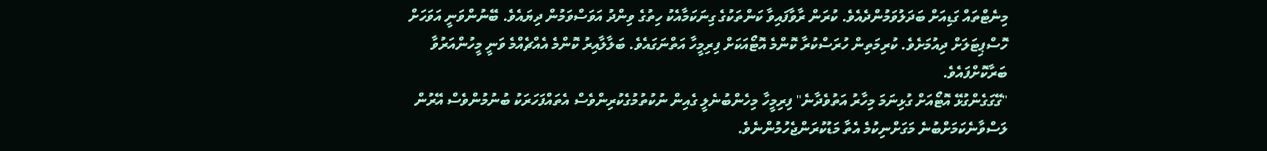މިނެޓްތައް ގަޑިއަށް ބަދަލުވަމުންދެއެވެ. ކުރަން ރާވާފައިވާ ކަންތަކުގެ ގިނަކަމާއެކު ހިތުގެ ވިންދު އަވަސްވަމުން ދިޔައެވެ. ބޭނުންވަނީ އަވަހަށް ހޮސްޕިޓަލަށް ދިއުމަށެވެ. ކުރިމަތިން ހުރަސްކުރާ ކޮންމެ އޮޓޯއަކަށް ފިރިމީހާ އަތްނަގައެވެ. ބަލާލާއިރު ކޮންމެ އެއްޗެއްމެ ވަނީ މީހުންއަރުވާ ބަރާކޮށްފައެވެ.
"ގޭގަގެންގުޅޭ އޮޓޯއަށް ގުޅިނަމަ މިހާރު އަތުވެދާނެ" ފިރިމީހާ މިހެންބުނެލީ ގެއިން ނުކުތުމުގެކުރިންވެސް އެތައްފަހަރަކު ބުނުމުންވެސް އޭރުން ލަސްވާނެކަމަށްބުނެ މަގަށްނިކުމެ އެތާ މަޑުކުރަންޖެހުމުންނެވެ.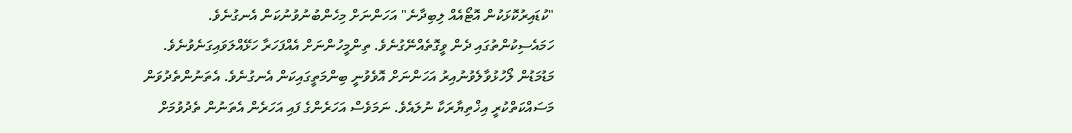"ކުޑައިރުކޮޅަކުން އޮޓޯއެއް ލިބިދާނެ" އަހަންނަށް މިހެންބުނުވުނުކަން އެނގުނެވެ.
ހަމައެސިކުންތުގައި ދެން ވީގޮތެއްނޭގުނެވެ. ތިންމީހުންނަށް އެއްފަހަރާ ހަޅޭއްލަވައިގަނެވުނެވެ. މަޑުމަޑުން ލޯހުޅުވާލެވުނުއިރު އަހަންނަށް އޮވެވުނީ ބިންމަތީގައިކަން އެނގުނެވެ. އެތަނުންތެދުވަން މަސައްކަތްކުރީ އިޚްތިޔާރަކާ ނުލައެވެ. ނަމަވެސް އަހަރެންގެ ފައި އަހަރެން އެތަނުން ތެދުވުމަށް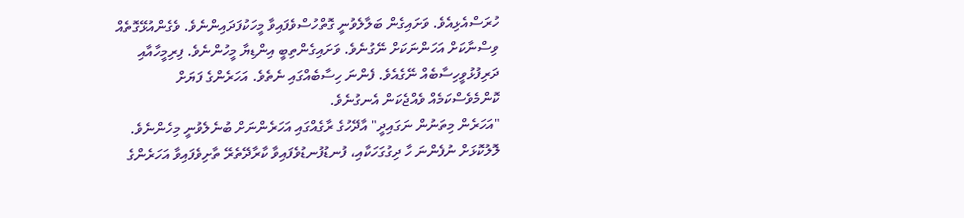ހުރަސްއެޅިއެވެ. ވަށައިގެން ބަލާލެވުނީ ގޮތްހުސްވެފައިވާ މީހަކުފަދައިންނެވެ. ވެގެންއުޅޭގޮތެއް ވިސްނާކަށް އަހަންނަކަށް ނޭގުނެވެ. ވަށައިގެންތިބީ އިންޑިޔާ މީހުންނެވެ. ފިރިމީހާއާއި ދަރިފުޅުވީހިސާބެއް ނޭގެއެވެ. ފެންނަ ހިސާބެއްގައި ނެތެވެ. އަހަރެންގެ ފަޔަށް ކޮންމެވެސްކަމެއް ވެއްޖެކަން އެނގުނެވެ.
"އަހަރެން މިތަނުން ނަގައިދީ" އާދޭހުގެ ރާގެއްގައި އަހަރެންނަށް ބުނެލެވުނީ މިހެންނެވެ.
ލޮލުކޮޅަށް ނުފެންނަ ހާ ދިގުގަހަކާއި، ފުނޑުފުނޑުވެފައިވާ ކާރާދޭތެރޭ ތާށިވެފައިވާ އަހަރެންގެ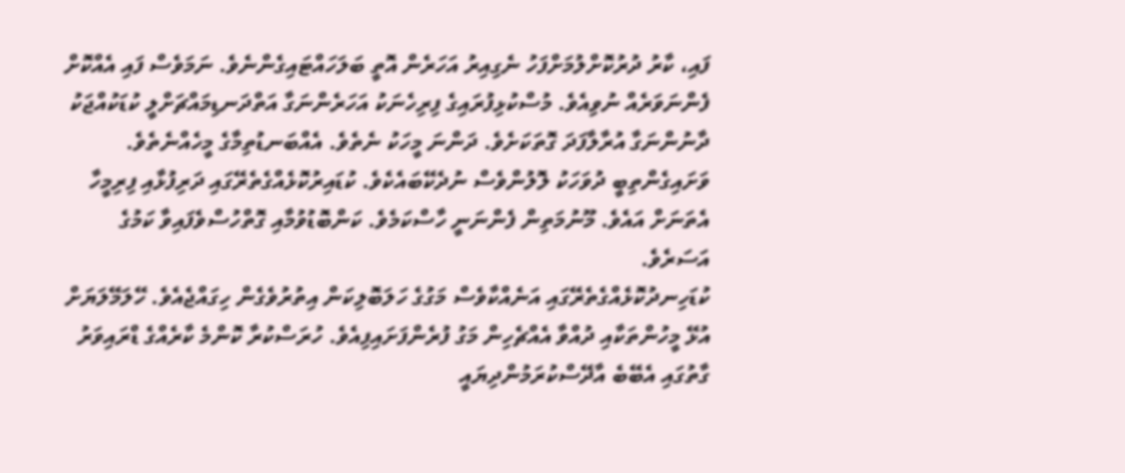ފައި، ކާރު ދުރުކޮށްލުމަށްފަހު ނެގިއިރު އަހަރެން އޮތީ ބަލަހައްޓައިގެންނެވެ. ނަމަވެސް ފައި އެއްކޮށް ފެންނަވަރެއް ނުވިއެވެ. މުސްކުޅިފުރައިގެ ފިރިހެނަކު އަހަރެންނަގާ އަތްދަނޑިމައްޗަށްލީ ކުޑަކުއްޖަކު ދާނުންނަގާ އުރާލާފަދަ ގޮތަކަށެވެ. ދަންނަ މީހަކު ނެތެވެ. އެއްބަނޑުތިމާގެ މީހެއްނެތެވެ. ވަށައިގެންތިބީ ދުވަހަކު ލޮލުންވެސް ނުދެކޭބައެކެވެ. ކުޑައިރުކޮޅެއްގެތެރޭގައި ދަރިފުޅާއި ފިރިމީހާ އެތަނަށް އައެވެ. މޫނުމަތިން ފެންނަނީ ހާސްކަމެވެ. ކަންބޮޑުވުމާއި ގޮތްހުސްވެފައިވާ ކަމުގެ އަސަރެވެ.
ކުޑަހިނދުކޮޅެއްގެތެރޭގައި އަނެއްކާވެސް މަގުގެ ހަލަބޮލިކަން އިތުރުވެގެން ހިގައްޖެއެވެ. ހޭލަމޭލަޔަށް އުޅޭ މީހުންތަކާއި ދުއްވާ އެއްޗެހިން މަގު ފުރެންފަށައިފިއެވެ. ހުރަސްކުރާ ކޮންމެ ކާރެއްގެ ޑްރައިވަރު ގާތުގައި އެބޭބެ އާދޭސްކުރަމުންދިޔައީ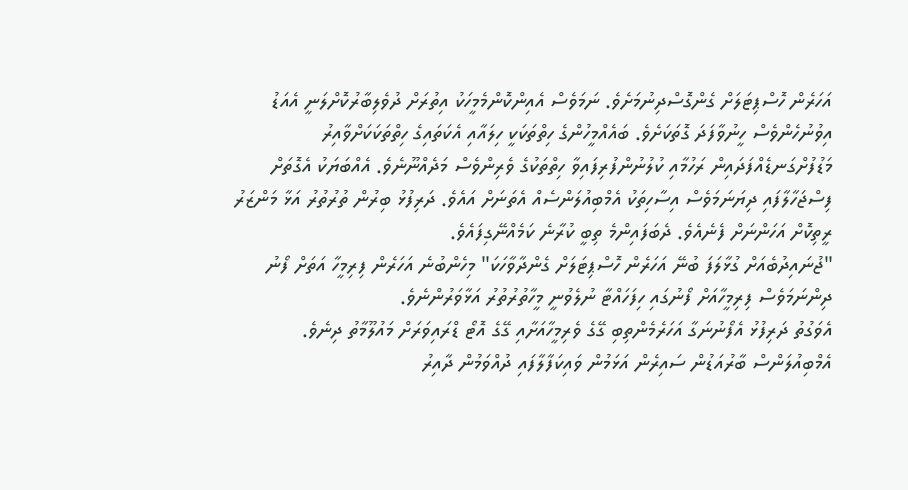އަހަރެން ހޮސްޕިޓަލަށް ގެންގޮސްދިނުމަށެވެ. ނަމަވެސް އެއިންކޮންމެމީހަކު އިތުރަށް ދުވެލިބާރުކޮށްލަނީ އެއަޑު އިވުނުހެންވެސް ހީނުވާފަދަ ގޮތަކަށެވެ. ބައެއްމީހުންގެ ހިތްތަކަކީ ހިލައާއި އެކަތައިގެ ހިތްތަކަކަށްވާއިރު މަޑުފުށްގަނޑެއްފަދައިން ރަހުމާއި ކުލުނުންފުރިފައިވާ ހިތްތަކުގެ ވެރިންވެސް މަދެއްނޫނެވެ. އެއްބަޔަކު އެގޮތަށް ފިސްޖަހާލާފައި ދިޔަނަމަވެސް އިސާހިތަކު އެމްބިއުލަންސެއް އެތަނަށް އައެވެ. ދަރިފުޅު ބިރުން ތުރުތުރު އަޅާ މަންޒަރު ރީތިކޮށް އަހަންނަށް ފެނެއެވެ. ދެބަފައިންމެ ތިބީ ކުރާނެ ކަމެއްނޭގިފައެވެ.
"ޖުނައިދުބެއަށް ގުޅާލަފަ ބުނޭ އަހަރެން ހޮސްޕިޓަލަށް ގެންދާވާހަކަ" މިހެންބުނެ އަހަރެން ފިރިމީހާ އަތަށް ފޯނު ދިންނަމަވެސް ފިރިމީހާއަށް ފޯނުގައި ހިފަހައްޓާ ނުލެވުނީ މީހާތުރުތުރު އަޅާވަރުންނެވެ.
އެވަގުތު ދަރިފުޅު އެފޯނުނަގާ އަހަރެމެންތިބި ގޭގެ ވެރިމީހާއަށާއި ގޭގެ އޮޓޯ ޑްރައިވަރަށް މައުލޫމާތު ދިނެވެ.
އެމްބިއުލަންސް ބާރުއަޑުން ސައިރެން އަޅަމުން ވައިކަފާލާފައި ދުއްވަމުން ދާއިރު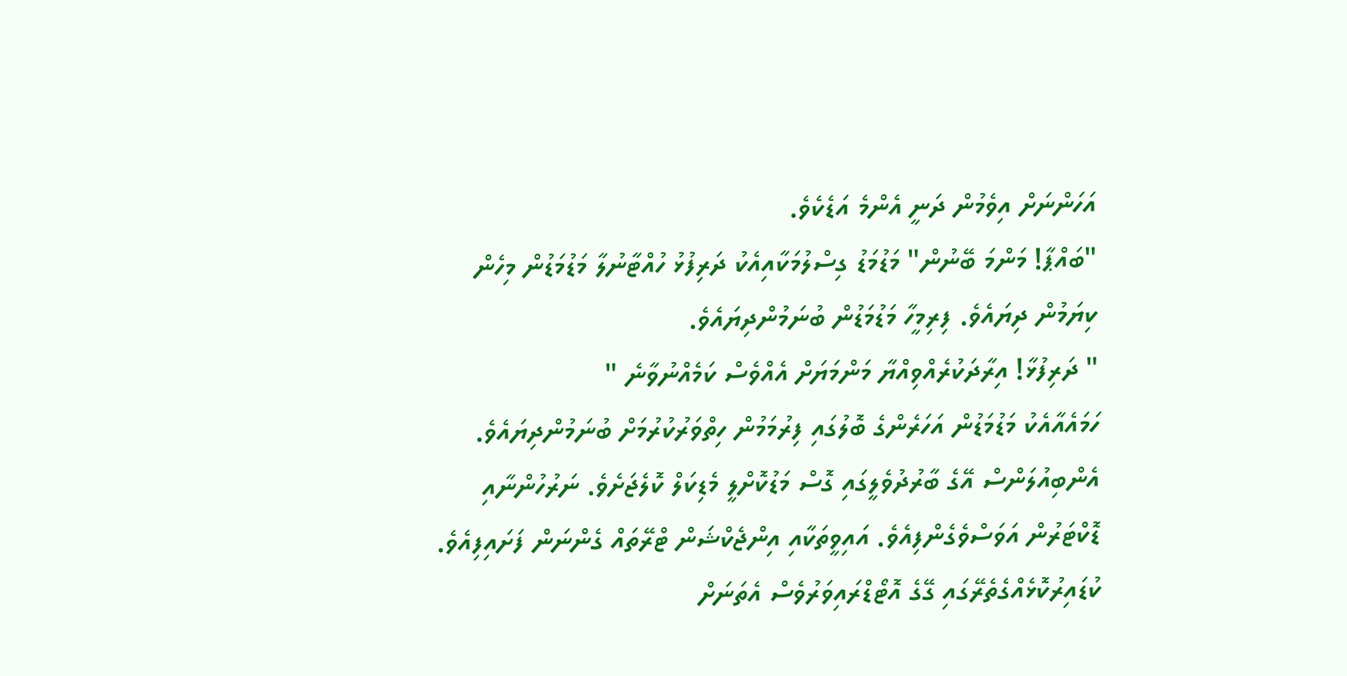އަހަންނަށް އިވެމުން ދަނީ އެންމެ އަޑެކެވެ.
"ބައްޕާ! މަންމަ ބޭނުން" މަޑުމަޑު ގިސްލުމަކާއިއެކު ދަރިފުޅު ހުއްޓާނުލާ މަޑުމަޑުން މިހެން ކިޔަމުން ދިޔައެވެ. ފިރިމީހާ މަޑުމަޑުން ބުނަމުންދިޔައެވެ.
" ދަރިފުޅާ! އިރާދަކުރެއްވިއްޔާ މަންމަޔަށް އެއްވެސް ކަމެއްނުވާނެ "
ހަމައެއާއެކު މަޑުމަޑުން އަހަރެންގެ ބޮލުގައި ފިރުމަމުން ހިތްވަރުކުރުމަށް ބުނަމުންދިޔައެވެ. އެންބިއުލަންސް އޭގެ ބާރުދުވެލީގައި ގޮސް މަޑުކޮށްލީ މެޑިކަލް ކޮލެޖަށެވެ. ނަރުހުންނާއި ޑޮކްޓަރުން އަވަސްވެގެންފިއެވެ. އައިވީތަކާއި އިންޖެކްޝަން ޓްރޭތައް ގެންނަން ފަށައިފިއެވެ. ކުޑައިރުކޮޅެއްގެތެރޭގައި ގޭގެ އޮޓޯޑްރައިވަރުވެސް އެތަނަށް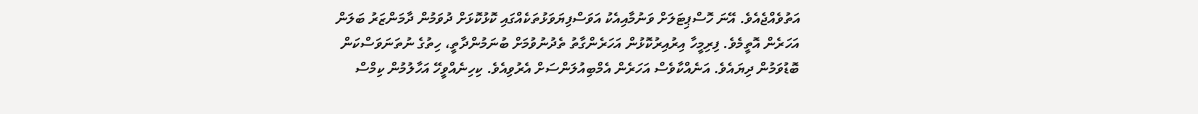އަތުވެއްޖެއެވެ. އޭނަ ހޮސްޕިޓަލަށް ވަނުމާއިއެކު އަވަސްފިޔަވަޅުތަކެއްގައި ކޮޅުކޮޅަށް ދުވަމުން ދާމަންޒަރު ބަލަން އަހަރެން އޮތީމެވެ. ފިރިމީހާ އިރުއިރުކޮޅުން އަހަރެންގާތު ތެދުނުވުމަށް ބުނަމުންދާތީ، ހިތުގެ ނުތަނަވަސްކަން ބޮޑުވަމުން ދިޔައެވެ. އަނެއްކާވެސް އަހަރެން އެމްބިއުލަންސަށް އެރުވިއެވެ. ކިހިނެއްވީހޭ އަހާލުމުން ކިމްސް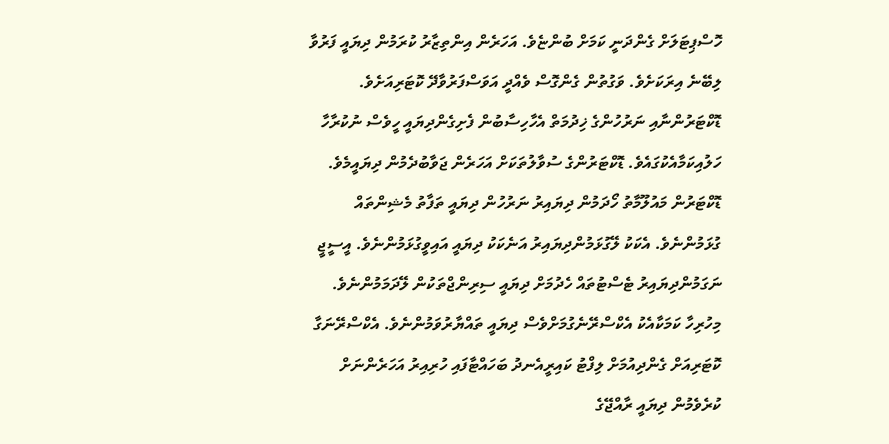ހޮސްޕިޓަލަށް ގެންދަނީ ކަމަށް ބުންޏެވެ. އަހަރެން އިންތިޒާރު ކުރަމުން ދިޔައީ ފަރުވާ ލިބޭނެ އިރަކަށެވެ. ވަގުތުން ގެންގޮސް ވެއްދީ އަވަސްފަރުވާދޭ ކޮޓަރިއަށެވެ. ޑޮކްޓަރުންނާއި ނަރުހުންގެ ޚިދުމަތް އެހާހިސާބުން ފެށިގެންދިޔައީ ހީވެސް ނުކުރާހާ ހަލުއިކަމާއެކުގައެވެ. ޑޮކްޓަރުންގެ ސުވާލުތަކަށް އަހަރެން ޖަވާބުދެމުން ދިޔައީމެވެ. ޑޮކްޓަރުން މައުލޫމާތު ހޯދަމުން ދިޔައިރު ނަރުހުން ދިޔައީ ތަފާތު މެޝިންތައް ގުޅަމުންނެވެ. އެކަކު ލޭގުޅަމުންދިޔައިރު އަނެކަކު ދިޔައީ އައިވީގުޅަމުންނެވެ. އީސީޖީ ނަގަމުންދިޔައިރު ޓެސްޓުތައް ހެދުމަށް ދިޔައީ ސިރިންޖްތަކުން ލޭދަމަމުންނެވެ. މިހުރިހާ ކަމަކާއެކު އެކްސްރޭނެގުމަށްވެސް ދިޔައީ ތައްޔާރުވަމުންނެވެ. އެކްސްރޭނަގާ ކޮޓަރިއަށް ގެންދިއުމަށް ލިފްޓު ކައިރީއެނދު ބަހައްޓާފައި ހުރިއިރު އަހަރެންނަށް ކުރެވެމުން ދިޔައީ ރާއްޖޭގެ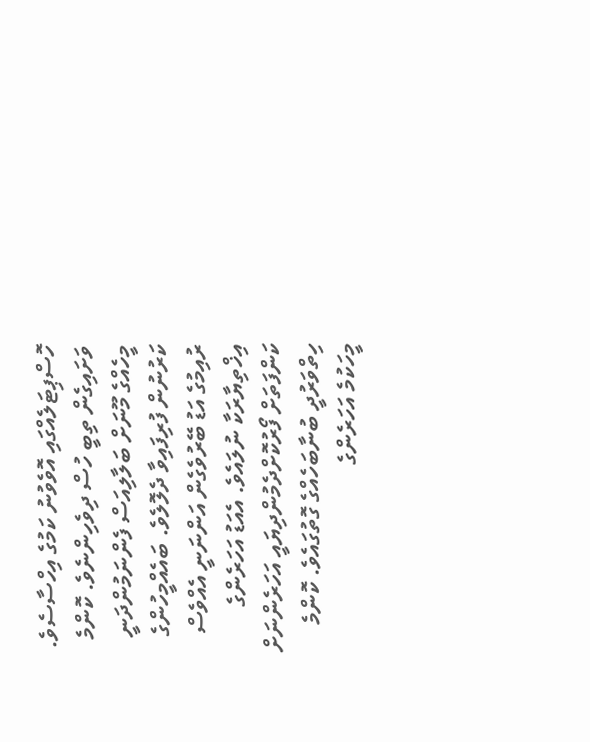ހޮސްޕިޓަލެއްގައި އޮވެވުނު ކަމުގެ އިހްސާސެވެ. ވަށައިގެން ތިބީ ހުސް ދިވެހިންނެވެ. ކޮންމެ މީހެއްގެ މޫނަށް ބަލާލިއަސް ފެންނަމުންދަނީ ކަރުނުން ފުރިފައިވާ ދެލޮލެވެ. ބައެއްމީހުންގެ ރުއިމުގެ އަޑު ބޭރުވެގެން އަންނަނީ އެއްވެސް އިޚްތިޔާރަކާ ނުލައެވެ. އެއަޑު އަހަރެންގެ ކަންފަތަށް ފޯރުކޮށްދެމުންދިޔައީ އަހަރެންނަށް ހިތްވަރުދީ ބުނާބަހެއްގެ ގޮތުގައެވެ. ކޮންމެ މީހަކުމެ އަހަރެންގެ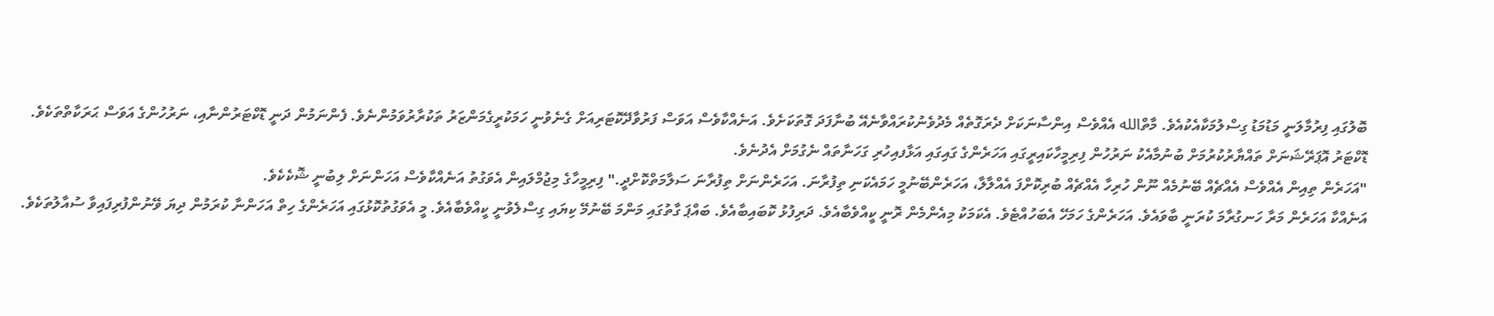ބޮލުގައި ފިރުމާލަނީ މަޑުމަޑު ގިސްލުމަކާއެކުއެވެ. މާތްالله އެއްވެސް އިންސާނަކަށް ދެރަގޮތެއް މެދުވެނުކުރައްވާނެއޭ ބުނާފަދަ ގޮތަކަށެވެ. އަނެއްކާވެސް އަވަސް ފަރުވާދޭކޮޓަރިއަށް ގެނެވުނީ ހަމަކުރީގެމަންޒަރު ތަކުރާރުވަމުންނެވެ. ފެންނަމުން ދަނީ ޑޮކްޓަރުންނާއި، ނަރުހުންގެ އަވަސް ޙަރަކާތްތަކެވެ.
ޑޮކްޓަރު އޮޕަރޭޝަނަށް ތައްޔާރުކުރުމަށް ބުނުމާއެކު ނަރުހުން ފިރިމީހާކައިރީގައި އަހަރެންގެ ގައިގައި އަޅާފއިހުރި ގަހަނާތައް ނެގުމަށް އެދުނެވެ.
"އަހަރެން ތިއިން އެއްވެސް އެއްޗެއް ބޭނުމެއް ނޫން ހުރިހާ އެއްޗެއް ބުރިކޮށްފަ އެއްލާލާ، އަހަރެންބޭނުމީ ހަމައެކަނި ތިފުރާނަ. އަހަރެންނަށް ތިފުރާނަ ސަލާމަތްކޮށްދީ." ފިރިމީހާގެ މިޖުމްލައިން އެވަގުތު އަނެއްކާވެސް އަހަންނަށް ލިބުނީ ޝޮކެކެވެ.
އަނެއްކާ އަހަރެން މަރާ ހަނގުރާމަ ކުރަނީ ބާވައެވެ. އަހަރެންގެ ހަމަހޭ އެބަހުއްޓެވެ. އެކަމަކު މިއެންމެން ރޮނީ ކީއްވެބާއެވެ. ދަރިފުޅު ކޮބައިބާއެވެ. ބައްޕަ ގާތުގައި މަންމަ ބޭނުމޭ ކިޔައި ގިސްލެވުނީ ކީއްވެބާއެވެ. މީ އެވަގުތުކޮޅުގައި އަހަރެންގެ ހިތް އަހަންނާ ކުރަމުން ދިޔަ ވޭނުންފުރިފައިވާ ސުއާލުތަކެވެ.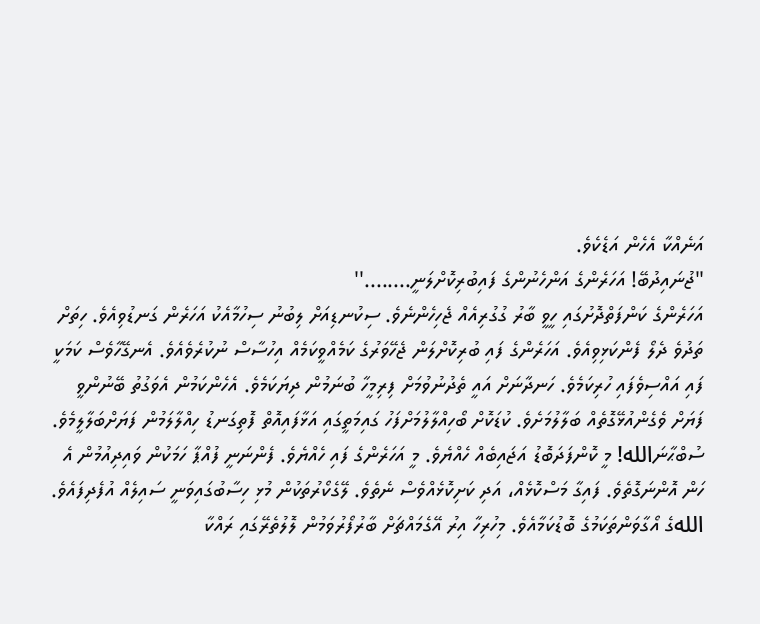އަނެއްކާ އެހެން އަޑެކެވެ.
"ޖުނައިދުބޭ! އަހަރެންގެ އަންހެނުންގެ ފައިބުރިކޮށްލަނީ........''
އަހަރެންގެ ކަންފަތްދޮށުގައި ހީވީ ބާރު ގުގުރިއެއް ޖެހިހެންނެވެ. ސިކުނޑިއަށް ލިބުނު ސިހުމާއެކު އަހަރެން ގަނޑުވިއެވެ. ހިތަށް ތަދުވެ ދެލޯ ފެންކަޅިވިއެވެ. އަހަރެންގެ ފައި ބުރިކޮށްލަން ޖެހޭވަރުގެ ކަމެއްވީކަމެއް އިހުސާސް ނުކުރެވެއެވެ. އެނގޭހާވެސް ކަމަކީ ފައި އައްސިވެފައި ހުރިކަމެވެ. ހަނދާނަށް އައީ ތެދުނުވުމަށް ފިރިމީހާ ބުނަމުން ދިޔަކަމެވެ. އެހެންކަމުން އެވަގުތު ބޭނުންވީ ފަޔަށް ވެގެންއުޅޭގޮތެއް ބަލާލުމަށެވެ. ކުޑަކޮށް ބޯހިއްލާލުމަށްފަހު ގައިމަތީގައި އަޅާފައިއޮތް ފޮތިގަނޑު ހިއްލާލަމުން ފަޔަށްބަލާލީމެވެ. ސުބްޙާނަالله! މީ ކޮންފަދަބޮޑު އަޖައިބެއް ހެއްޔެވެ. މީ އަހަރެންގެ ފައި ހެއްޔެވެ. ފެންނަނީ ފުއްޕާ ހަމަކުން ވައިދިއުމުން އެ ހަން އޮންނަގޮތެވެ. ފައިގާ މަސްކޮޅެއް، އަދި ކަށިކޮޅެއްވެސް ނެތެވެ. ލޭގެކޯރުތަކުން މުޅި ހިސާބުގައިވަނީ ސައިލެއް އުފެދިފައެވެ. اللهގެ އޯގާވަންތަކަމުގެ ބޮޑުކަމާއެވެ. މިހުރިހާ އިރު އޭގެމައްޗަށް ބާރުފޯރުވަމުން ލޮލުތެރޭގައި ރައްކާ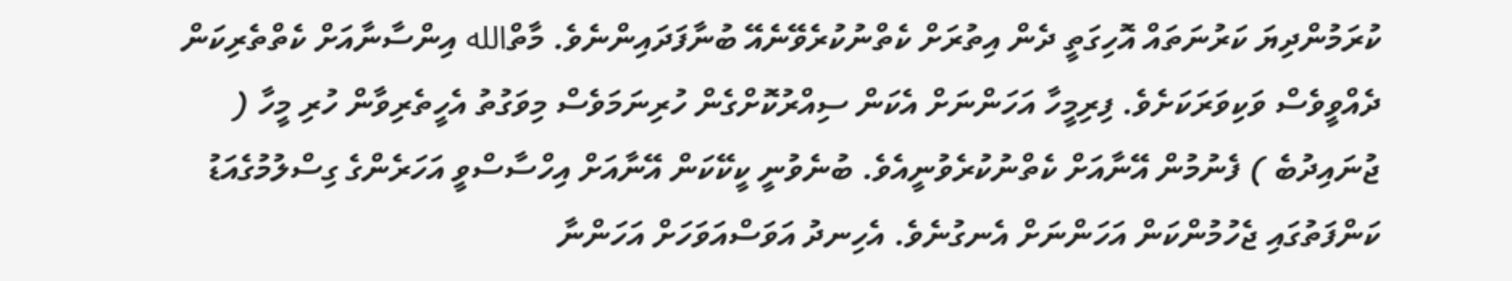ކުރަމުންދިޔަ ކަރުނަތައް އޮހިގަތީ ދެން އިތުރަށް ކެތްނުކުރެވޭނެއޭ ބުނާފަދައިންނެވެ. މާތްالله އިންސާނާއަށް ކެތްތެރިކަން ދެއްވީވެސް ވަކިވަރަކަށެވެ. ފިރިމީހާ އަހަންނަށް އެކަން ސިއްރުކޮށްގެން ހުރިނަމަވެސް މިވަގުތު އެހީތެރިވާން ހުރި މީހާ ( ޖުނައިދުބެ ) ފެނުމުން އޭނާއަށް ކެތްނުކުރެވުނީއެވެ. ބުނެވުނީ ކީކޭކަން އޭނާއަށް އިހްސާސްވީ އަހަރެންގެ ގިސްލުމުގެއަޑު ކަންފަތުގައި ޖެހުމުންކަން އަހަންނަށް އެނގުނެވެ. އެހިނދު އަވަސްއަވަހަށް އަހަންނާ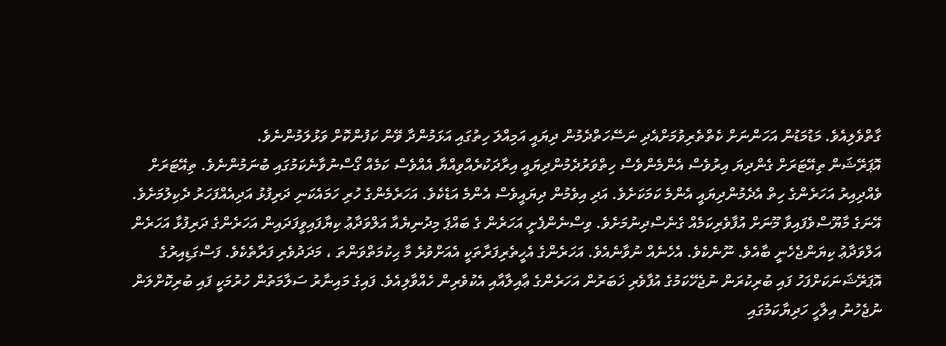ގާތްވެލިއެވެ. މަޑުމަޑުން އަހަންނަށް ކެތްތެރިވުމަށްއެދި ނަސޭހަތްދެމުން ދިޔައީ އަމިއްލަ ހިތުގައި އަޅަމުންދާ ވޭން ކަފުންކޮށް ވަޅުލަމުންނެވެ.
އޮޕަރޭޝަން ތިއޭޓަރަށް ގެންދިޔަ އިރުވެސް އެންމެންވެސް ހިތްވަރުދެމުންދިޔައީ އިރާދަކުރެއްވިއްޔާ އެއްވެސް ކަމެއް ގޯސްނުވާނެކަމުގައި ބުނަމުންނެވެ. ތިއޭޓަރަށް ވެއްދިއިރު އަހަރެންގެ ހިތް އެދެމުންދިޔައީ އެންމެ ކަމަކަށެވެ. އަދި އިވެމުން ދިޔައީވެސް އެންމެ އަޑެކެވެ. އަހަރެމެންގެ ހުރި ހަމައެކަނި ދަރިފުޅު އަދިއެއްފަހަރު ދެކިލުމަށެވެ. އޭނަގެ މާޔޫސްވެފައިވާ މޫނަށް އުފާވެރިކަމެއް ގެނެސްދިނުމަށެވެ. ވިސްނެންފެށީ އަހަރެން ގެ ބައްޕަ މިދުނިޔެއާ އަލްވަދާޢު ކިޔާފައިވީފަދައިން އަހަރެންގެ ދަރިފުޅާ އަހަރެން އަލްވަދާޢު ކިޔަންޖެހެނީ ބާއެވެ. ނޫނެކެވެ. އެހެނެއް ނުވާނެއެވެ. އަހަރެންގެ އެހީތެރިފަރާތަކީ އެއަށްވުރެ މާ ޙިކުމަތްވަންތަ ، މަދަދުވެރި ފަރާތެކެވެ. ފަސްގަޑިއިރުގެ އޮޕަރޭޝަނަކަށްފަހު ފައި ބުރިކުރަން ނުޖެހޭކަމުގެ އުފާވެރި ޚަބަރުން އަހަރެންގެ ޢާއިލާއާއި އެކުވެރިން ހެއްވާލިއެވެ. ފައިގެ މައިނާރު ސަލާމަތުން ހުރުމަކީ ފައި ބުރިކޮށްލަން ނުޖެހުނު އިލާހީ ހަދިޔާކަމުގައި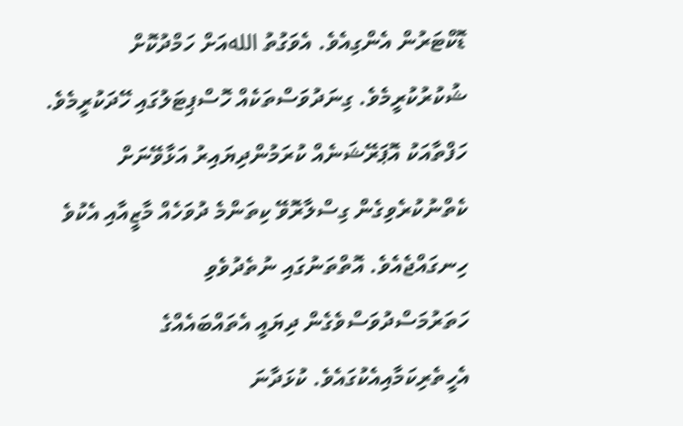ޑޮކްޓަރުން އެންގިއެވެ. އެވަގުތު اللهއަށް ހަމްދުކޮށް ޝުކުރުކުރީމެވެ. ގިނަދުވަސްތަކެއް ހޮސްޕިޓަލުގައި ހޭދަކުރީމެވެ. ހަފްތާއަކު އޮޕަރޭޝަނެއް ކުރަމުންދިޔައިރު އަޅާވޭނަށް ކެތްނުކުރެވިގެން ގިސްލާރޮވޭ ކިތަންމެ ދުވަހެއް މާޒީއާއި އެކުވެ ހިނގައްޖެއެވެ. އޮތްތަނުގައި ނުތެދުވެވި ހަތަރުމަސްދުވަސްވެގެން ދިޔައީ އެތައްބައެއްގެ އެހީތެރިކަމާއިއެކުގައެވެ. ކުޅަދާނަ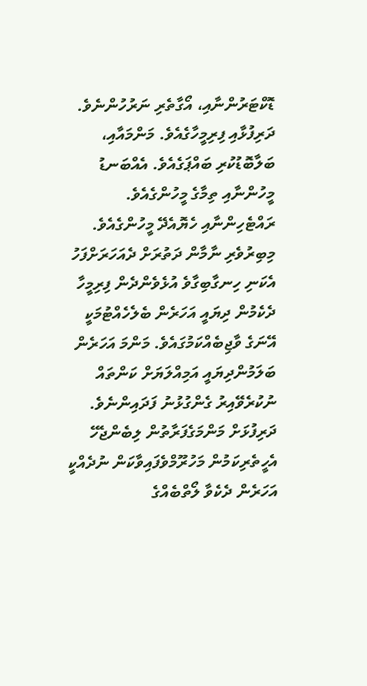ޑޮކްޓަރުންނާއި، އޯގާތެރި ނަރުހުންނެވެ. ދަރިފުޅާއި ފިރިމީހާގެއެވެ. މަންމައާއި، ބަލާބޮޑުކުރި ބައްޕަގެއެވެ. އެއްބަނޑު މީހުންނާއި ތިމާގެ މީހުންގެއެވެ. ރައްޓެހިންނާއި ހެޔޮއެދޭ މީހުންގެއެވެ.
މިބިރުވެރި ނާމާން ދަތުރަށް ދެއަހަރަށްފަހު އެކަނި ހިނގާބިގާވެ އުޅެވެންދެން ފިރިމީހާ ދެކެމުން ދިޔައީ އަހަރެން ބެލެހެއްޓުމަކީ އޭނަގެ ވާޖިބެއްކަމުގައެވެ. މަންމަ އަހަރެން ބަލަމުންދިޔައީ އަމިއްލަޔަށް ކަންތައް ނުކުރެވޭއިރު ގެންގުޅުނު ފަދައިންނެވެ. ދަރިފުޅަށް މަންމަގެފަރާތުން ލިބެންޖެހޭ އެހީތެރިކަމުން މަހުރޫމްވެފައިވާކަން ނުދެއްކީ އަހަރެން ދެކެވާ ލޯތްބެއްގެ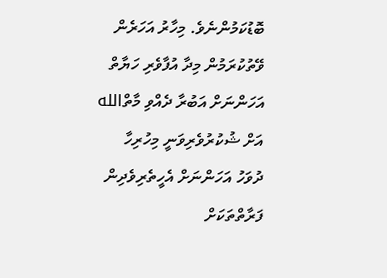ބޮޑުކަމުންނެވެ. މިހާރު އަހަރެން ވޭތުކުރަމުން މިދާ އުފާވެރި ހަޔާތް އަހަންނަށް އަބުރާ ދެއްވި މާތްالله އަށް ޝުކުރުވެރިވަނީ މިހުރިހާ ދުވަހު އަހަންނަށް އެހީތެރިވެދިން ފަރާތްތަކަށް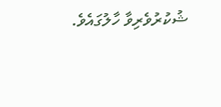ޝުކުރުވެރިވާ ހާލުގައެވެ.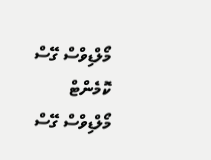މޯލްޑިވްސް ގޭސް
ކޮމެންޓް
މޯލްޑިވްސް ގޭސް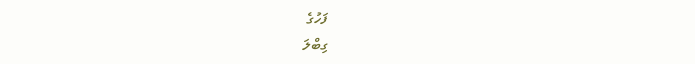ފަހުގެ
ގިބްލަ